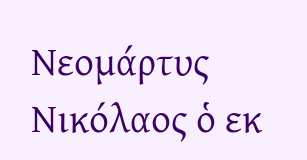Νεομάρτυς
Νικόλαος ὁ εκ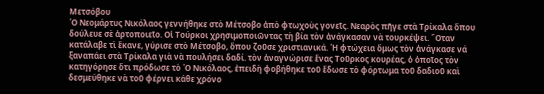Μετσόβου
῾Ο Νεομάρτυς Νικόλαος γεννήθηκε στὸ Μέτσοβο ἀπὸ φτωχοὺς γονεῖς. Νεαρὸς πῆγε στὰ Τρίκαλα ὅπου δούλευε σὲ ἀρτοποιεῖο. Οἱ Τούρκοι χρησιμοποιῶντας τὴ βία τὸν ἀνάγκασαν νὰ τουρκέψει. ῞Οταν κατάλαβε τὶ ἔκανε, γύρισε στὸ Μέτσοβο, ὅπου ζοῦσε χριστιανικά. ῾Η φτώχεια ὅμως τὸν ἀνάγκασε νά ξαναπάει στὰ Τρίκαλα γιὰ νὰ πουλήσει δαδί. τὸν ἀναγνώρισε ἕνας Τοῦρκος κουρέας, ὁ ὁποῖος τὸν κατηγόρησε ὅτι πρόδωσε τὸ ῾Ο Νικόλαος, ἐπειδὴ φοβήθηκε τοῦ ἔδωσε τὸ φόρτωμα τοῦ δαδιοῦ καὶ δεσμεύθηκε νὰ τοῦ φέρνει κάθε χρόνο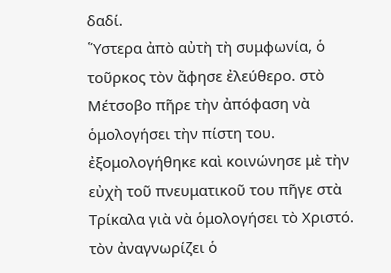δαδί.
῞Υστερα ἀπὸ αὐτὴ τὴ συμφωνία, ὁ τοῦρκος τὸν ἄφησε ἐλεύθερο. στὸ Μέτσοβο πῆρε τὴν ἀπόφαση νὰ ὁμολογήσει τὴν πίστη του. ἐξομολογήθηκε καὶ κοινώνησε μὲ τὴν εὐχὴ τοῦ πνευματικοῦ του πῆγε στὰ Τρίκαλα γιὰ νὰ ὁμολογήσει τὸ Χριστό.
τὸν ἀναγνωρίζει ὁ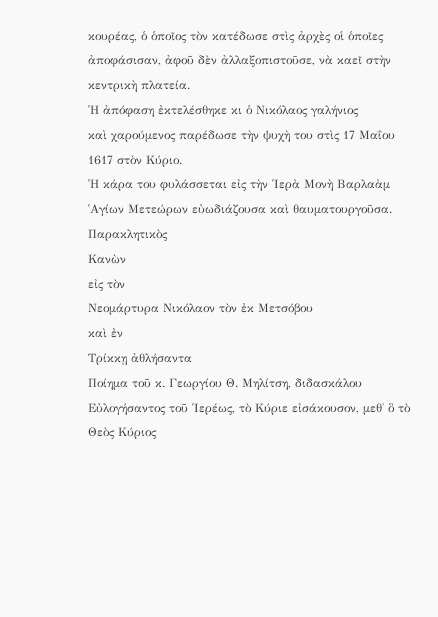κουρέας, ὁ ὁποῖος τὸν κατέδωσε στὶς ἀρχὲς οἱ ὁποῖες ἀποφάσισαν, ἀφοῦ δὲν ἀλλαξοπιστοῦσε, νὰ καεῖ στὴν κεντρικὴ πλατεία.
῾Η ἀπόφαση ἐκτελέσθηκε κι ὁ Νικόλαος γαλήνιος
καὶ χαρούμενος παρέδωσε τὴν ψυχὴ του στὶς 17 Μαΐου 1617 στὸν Κύριο.
῾Η κάρα του φυλάσσεται εἰς τὴν ῾Ιερὰ Μονὴ Βαρλαὰμ ῾Αγίων Μετεώρων εὐωδιάζουσα καὶ θαυματουργοῦσα.
Παρακλητικὸς
Κανὼν
εἰς τὸν
Νεομάρτυρα Νικόλαον τὸν ἐκ Μετσόβου
καὶ ἐν
Τρίκκῃ ἀθλήσαντα
Ποίημα τοῦ κ. Γεωργίου Θ. Μηλίτση, διδασκάλου
Εὐλογήσαντος τοῦ ῾Ιερέως, τὸ Κύριε εἰσάκουσον, μεθ̉ ὃ τὸ Θεὸς Κύριος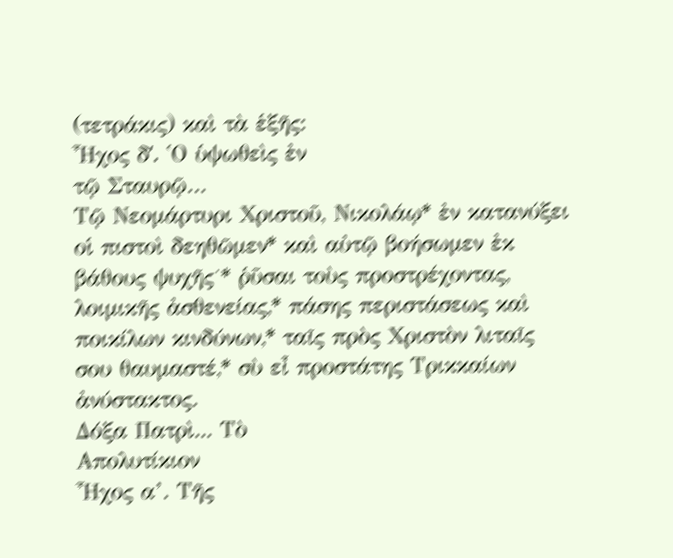(τετράκις) καὶ τὰ ἑξῆς:
῏Ηχος δʹ. ῾Ο ὑψωθεὶς ἐν
τῷ Σταυρῷ…
Τῷ Νεομάρτυρι Χριστοῦ, Νικολάῳ* ἐν κατανύξει οἱ πιστοὶ δεηθῶμεν* καὶ αὐτῷ βοήσωμεν ἐκ βάθους ψυχῆς˙* ῥῦσαι τοὺς προστρέχοντας, λοιμικῆς ἀσθενείας,* πάσης περιστάσεως καὶ ποικίλων κινδύνων,* ταῖς πρὸς Χριστὸν λιταῖς σου θαυμαστέ,* σὺ εἶ προστάτης Τρικκαίων ἀνύστακτος.
Δόξα Πατρὶ... Τὸ
Απολυτίκιον
῏Ηχος α’. Τῆς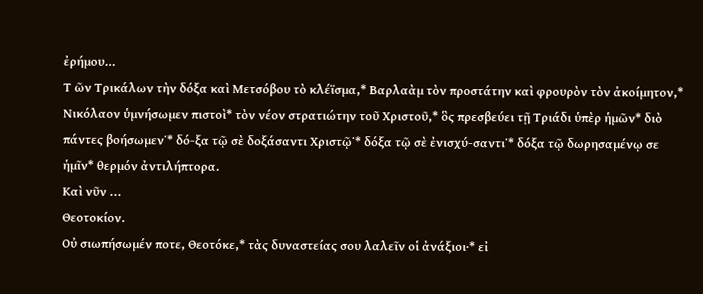ἐρήμου…
Τ ῶν Τρικάλων τὴν δόξα καὶ Μετσόβου τὸ κλέϊσμα,* Βαρλαὰμ τὸν προστάτην καὶ φρουρὸν τὸν ἀκοίμητον,* Νικόλαον ὑμνήσωμεν πιστοὶ* τὸν νέον στρατιώτην τοῦ Χριστοῦ,* ὃς πρεσβεύει τῇ Τριάδι ὑπὲρ ἡμῶν* διὸ πάντες βοήσωμεν˙* δό-ξα τῷ σὲ δοξάσαντι Χριστῷ˙* δόξα τῷ σὲ ἐνισχύ-σαντι˙* δόξα τῷ δωρησαμένῳ σε ἡμῖν* θερμόν ἀντιλήπτορα.
Καὶ νῦν ...
Θεοτοκίον.
Οὐ σιωπήσωμέν ποτε, Θεοτόκε,* τὰς δυναστείας σου λαλεῖν οἱ ἀνάξιοι·* εἰ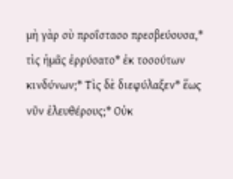μὴ γὰρ σὺ προΐστασο πρεσβεύουσα,* τὶς ἡμᾶς ἐρρύσατο* ἐκ τοσούτων κινδύνων;* Τὶς δὲ διεφύλαξεν* ἕως νῦν ἐλευθέρους;* Οὐκ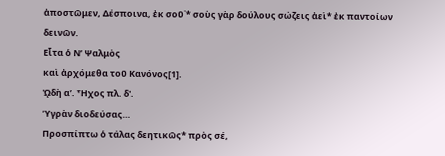ἀποστῶμεν, Δέσποινα, ἐκ σοῦ˙* σοὺς γὰρ δούλους σώζεις ἀεὶ* ἐκ παντοίων δεινῶν.
Εἶτα ὁ Νʹ Ψαλμὸς
καὶ ἀρχόμεθα τοῦ Κανόνος[1].
ᾨδὴ αʹ. Ἦχος πλ. δ'.
Ὑγρὰν διοδεύσας…
Προσπίπτω ὁ τάλας δεητικῶς* πρὸς σέ,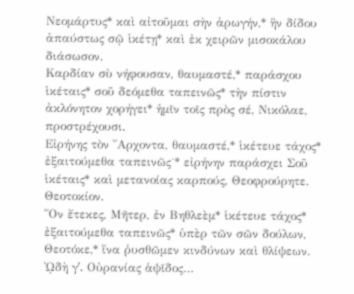Νεομάρτυς* καὶ αἰτοῦμαι σὴν ἀρωγήν,* ἣν δίδου ἀπαύστως σῷ ἱκέτῃ* καὶ ἐκ χειρῶν μισοκάλου διάσωσον.
Καρδίαν σὺ νήφουσαν, θαυμαστέ,* παράσχου ἱκέταις* σοῦ δεόμεθα ταπεινῶς* τὴν πίστιν ἀκλόνητον χορήγει* ἡμῖν τοῖς πρὸς σέ, Νικόλαε, προστρέχουσι.
Εἰρήνης τὸν ῎Αρχοντα, θαυμαστέ,* ἱκέτευε τάχος* ἐξαιτούμεθα ταπεινῶς˙* εἰρήνην παράσχει Σοῦ ἱκέταις* καὶ μετανοίας καρπούς, Θεοφρούρητε.
Θεοτοκίον.
῞Ον ἔτεκες, Μῆτερ, ἐν Βηθλεὲμ* ἱκέτευε τάχος* ἐξαιτούμεθα ταπεινῶς* ὑπὲρ τῶν σῶν δούλων, Θεοτόκε,* ἵνα ῥυσθῶμεν κινδύνων καὶ θλίψεων.
ᾨδὴ γʹ. Οὐρανίας ἁψῖδος…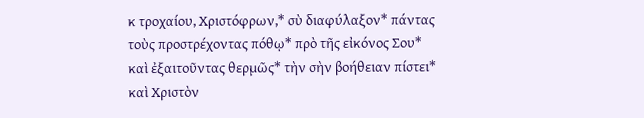κ τροχαίου, Χριστόφρων,* σὺ διαφύλαξον* πάντας τοὺς προστρέχοντας πόθῳ* πρὸ τῆς εἰκόνος Σου* καὶ ἐξαιτοῦντας θερμῶς* τὴν σὴν βοήθειαν πίστει* καὶ Χριστὸν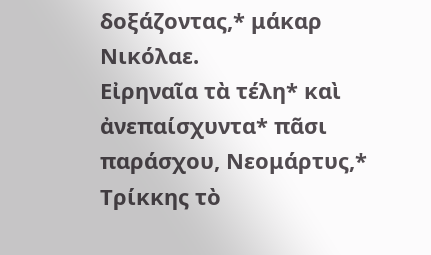δοξάζοντας,* μάκαρ Νικόλαε.
Εἰρηναῖα τὰ τέλη* καὶ ἀνεπαίσχυντα* πᾶσι παράσχου, Νεομάρτυς,* Τρίκκης τὸ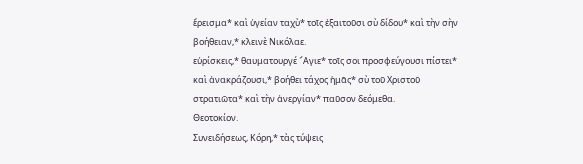ἔρεισμα* καὶ ὑγείαν ταχὺ* τοῖς ἐξαιτοῦσι σὺ δίδου* καὶ τὴν σὴν βοήθειαν,* κλεινὲ Νικόλαε.
εὑρίσκεις,* θαυματουργέ ῞Αγιε* τοῖς σοι προσφεύγουσι πίστει* καὶ ἀνακράζουσι,* βοήθει τάχος ἡμᾶς* σὺ τοῦ Χριστοῦ στρατιῶτα* καὶ τὴν ἀνεργίαν* παῦσον δεόμεθα.
Θεοτοκίον.
Συνειδήσεως, Κόρη,* τὰς τύψεις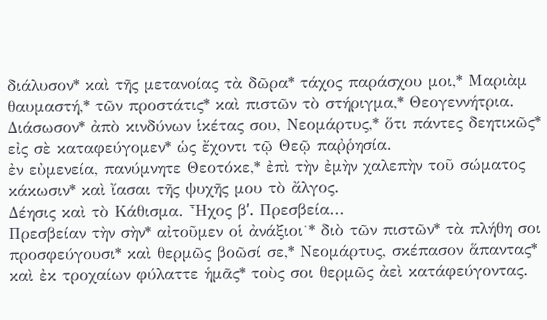διάλυσον* καὶ τῆς μετανοίας τὰ δῶρα* τάχος παράσχου μοι,* Μαριὰμ θαυμαστή,* τῶν προστάτις* καὶ πιστῶν τὸ στήριγμα,* Θεογεννήτρια.
Διάσωσον* ἀπὸ κινδύνων ἱκέτας σου, Νεομάρτυς,* ὅτι πάντες δεητικῶς* εἰς σὲ καταφεύγομεν* ὡς ἔχοντι τῷ Θεῷ παῤῥησία.
ἐν εὐμενεία, πανύμνητε Θεοτόκε,* ἐπὶ τὴν ἐμὴν χαλεπὴν τοῦ σώματος κάκωσιν* καὶ ἴασαι τῆς ψυχῆς μου τὸ ἄλγος.
Δέησις καὶ τὸ Κάθισμα. Ἦχος βʹ. Πρεσβεία...
Πρεσβείαν τὴν σὴν* αἰτοῦμεν οἱ ἀνάξιοι˙* διὸ τῶν πιστῶν* τὰ πλήθη σοι προσφεύγουσι* καὶ θερμῶς βοῶσί σε,* Νεομάρτυς, σκέπασον ἅπαντας* καὶ ἐκ τροχαίων φύλαττε ἡμᾶς* τοὺς σοι θερμῶς ἀεὶ κατάφεύγοντας.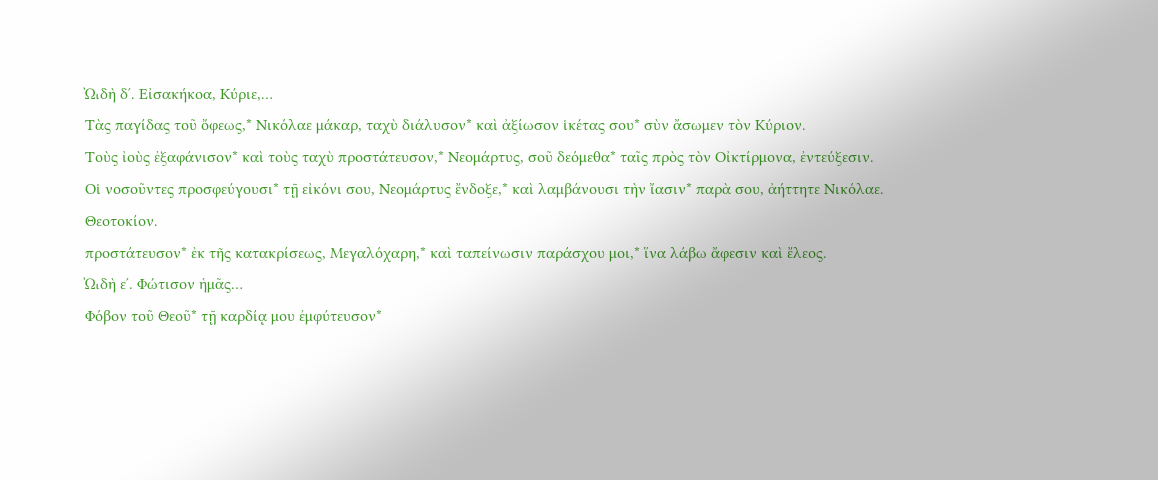ᾨδὴ δʹ. Εἰσακήκοα, Κύριε,…
Τὰς παγίδας τοῦ ὄφεως,* Νικόλαε μάκαρ, ταχὺ διάλυσον* καὶ ἀξίωσον ἱκέτας σου* σὺν ἄσωμεν τὸν Κύριον.
Τοὺς ἰοὺς ἐξαφάνισον* καὶ τοὺς ταχὺ προστάτευσον,* Νεομάρτυς, σοῦ δεόμεθα* ταῖς πρὸς τὸν Οἰκτίρμονα, ἐντεύξεσιν.
Οἱ νοσοῦντες προσφεύγουσι* τῇ εἰκόνι σου, Νεομάρτυς ἔνδοξε,* καὶ λαμβάνουσι τὴν ἴασιν* παρὰ σου, ἀήττητε Νικόλαε.
Θεοτοκίον.
προστάτευσον* ἐκ τῆς κατακρίσεως, Μεγαλόχαρη,* καὶ ταπείνωσιν παράσχου μοι,* ἵνα λάβω ἄφεσιν καὶ ἔλεος.
ᾨδὴ εʹ. Φώτισον ἡμᾶς…
Φόβον τοῦ Θεοῦ* τῇ καρδίᾳ μου ἐμφύτευσον*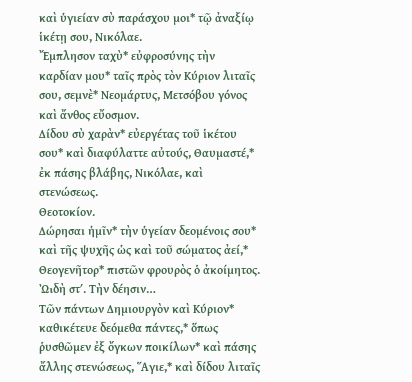καὶ ὑγιείαν σὺ παράσχου μοι* τῷ ἀναξίῳ ἱκέτῃ σου, Νικόλαε.
῎Εμπλησον ταχὺ* εὐφροσύνης τὴν καρδίαν μου* ταῖς πρὸς τὸν Κύριον λιταῖς σου, σεμνὲ* Νεομάρτυς, Μετσόβου γόνος καὶ ἄνθος εὔοσμον.
Δίδου σὺ χαρὰν* εὐεργέτας τοῦ ἱκέτου σου* καὶ διαφύλαττε αὐτούς, Θαυμαστέ,* ἐκ πάσης βλάβης, Νικόλαε, καὶ στενώσεως.
Θεοτοκίον.
Δώρησαι ἡμῖν* τὴν ὑγείαν δεομένοις σου* καὶ τῆς ψυχῆς ὡς καὶ τοῦ σώματος ἀεί,* Θεογενῆτορ* πιστῶν φρουρὸς ὁ ἀκοίμητος.
ᾨδὴ στʹ. Τὴν δέησιν…
Τῶν πάντων Δημιουργὸν καὶ Κύριον* καθικέτευε δεόμεθα πάντες,* ὅπως ῥυσθῶμεν ἐξ ὄγκων ποικίλων* καὶ πάσης ἄλλης στενώσεως, ῞Αγιε,* καὶ δίδου λιταῖς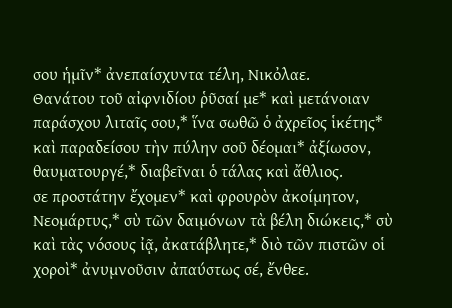σου ἡμῖν* ἀνεπαίσχυντα τέλη, Νικὀλαε.
Θανάτου τοῦ αἰφνιδίου ῥῦσαί με* καὶ μετάνοιαν παράσχου λιταῖς σου,* ἵνα σωθῶ ὁ ἀχρεῖος ἱκέτης* καὶ παραδείσου τὴν πύλην σοῦ δέομαι* ἀξίωσον, θαυματουργέ,* διαβεῖναι ὁ τάλας καὶ ἄθλιος.
σε προστάτην ἔχομεν* καὶ φρουρὸν ἀκοίμητον, Νεομάρτυς,* σὺ τῶν δαιμόνων τὰ βέλη διώκεις,* σὺ καὶ τὰς νόσους ἰᾷ, ἀκατάβλητε,* διὸ τῶν πιστῶν οἱ χοροὶ* ἀνυμνοῦσιν ἀπαύστως σέ, ἔνθεε.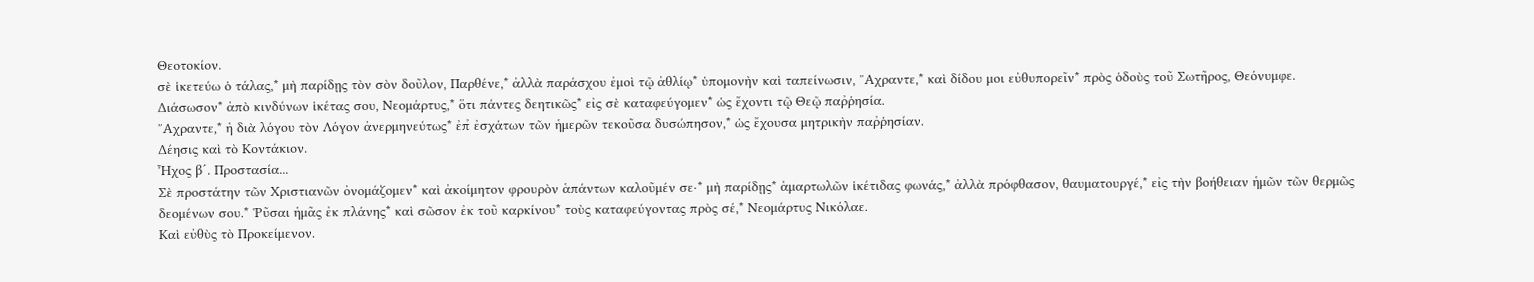Θεοτοκίον.
σὲ ἱκετεύω ὁ τάλας,* μὴ παρίδῃς τὸν σὸν δοῦλον, Παρθένε,* ἀλλὰ παράσχου ἐμοὶ τῷ ἀθλίῳ* ὑπομονὴν καὶ ταπείνωσιν, ῎Αχραντε,* καὶ δίδου μοι εὐθυπορεῖν* πρὸς ὁδοὺς τοῦ Σωτῆρος, Θεόνυμφε.
Διάσωσον* ἀπὸ κινδύνων ἱκέτας σου, Νεομάρτυς,* ὅτι πάντες δεητικῶς* εἰς σὲ καταφεύγομεν* ὡς ἔχοντι τῷ Θεῷ παῤῥησία.
῎Αχραντε,* ἡ διὰ λόγου τὸν Λόγον ἀνερμηνεύτως* ἐπ̉ ἐσχάτων τῶν ἡμερῶν τεκοῦσα δυσώπησον,* ὡς ἔχουσα μητρικὴν παῤῥησίαν.
Δέησις καὶ τὸ Κοντάκιον.
Ἦχος β´. Προστασία...
Σὲ προστάτην τῶν Χριστιανῶν ὀνομάζομεν* καὶ ἀκοίμητον φρουρὸν ἁπάντων καλοῦμέν σε·* μὴ παρίδῃς* ἁμαρτωλῶν ἱκέτιδας φωνάς,* ἀλλὰ πρόφθασον, θαυματουργέ,* εἰς τὴν βοήθειαν ἡμῶν τῶν θερμῶς δεομένων σου.* ῾Ρῦσαι ἡμᾶς ἐκ πλάνης* καὶ σῶσον ἐκ τοῦ καρκίνου* τοὺς καταφεύγοντας πρὸς σέ,* Νεομάρτυς Νικόλαε.
Καὶ εὐθὺς τὸ Προκείμενον.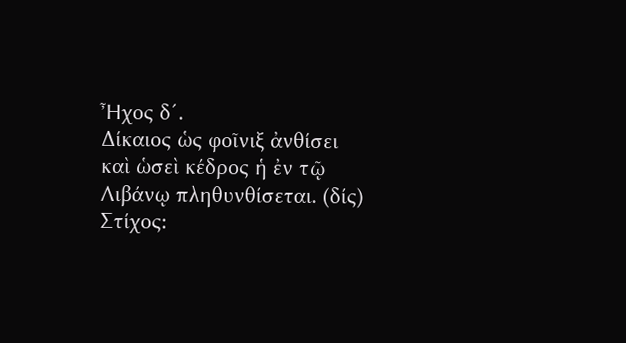Ἦχος δ´.
Δίκαιος ὡς φοῖνιξ ἀνθίσει καὶ ὡσεὶ κέδρος ἡ ἐν τῷ Λιβάνῳ πληθυνθίσεται. (δίς)
Στίχος: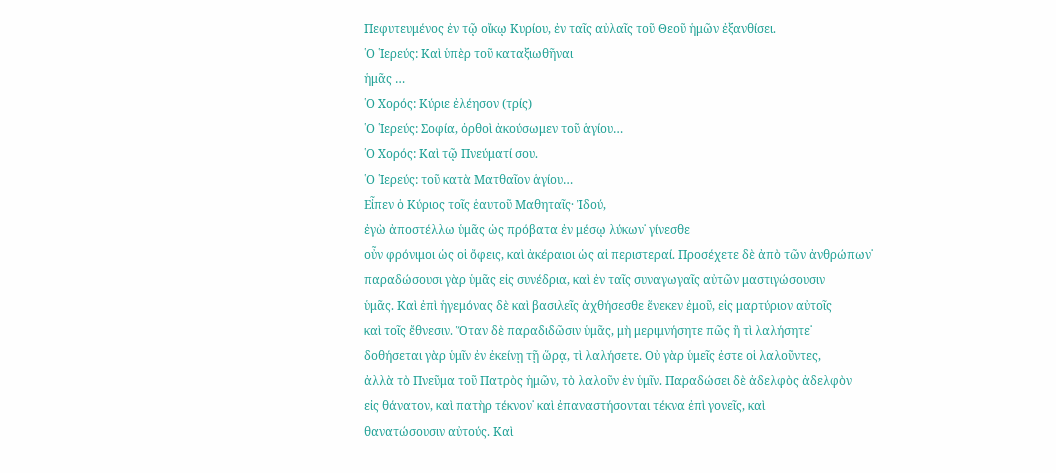Πεφυτευμένος ἐν τῷ οἴκῳ Κυρίου, ἐν ταῖς αὐλαῖς τοῦ Θεοῦ ἡμῶν ἐξανθίσει.
῾Ο ῾Ιερεύς: Καὶ ὑπὲρ τοῦ καταξιωθῆναι
ἡμᾶς …
῾Ο Χορός: Κύριε ἐλέησον (τρίς)
῾Ο ῾Ιερεύς: Σοφία, ὀρθοὶ ἀκούσωμεν τοῦ ἁγίου…
῾Ο Χορός: Καὶ τῷ Πνεύματί σου.
῾Ο ῾Ιερεύς: τοῦ κατὰ Ματθαῖον ἁγίου…
Εἶπεν ὁ Κύριος τοῖς ἑαυτοῦ Μαθηταῖς· Ἰδού,
ἐγὼ ἀποστέλλω ὑμᾶς ὡς πρόβατα ἐν μέσῳ λύκων˙ γίνεσθε
οὖν φρόνιμοι ὡς οἱ ὄφεις, καὶ ἀκέραιοι ὡς αἱ περιστεραί. Προσέχετε δὲ ἀπὸ τῶν ἀνθρώπων˙
παραδώσουσι γὰρ ὑμᾶς εἰς συνέδρια, καὶ ἐν ταῖς συναγωγαῖς αὐτῶν μαστιγώσουσιν
ὑμᾶς. Καὶ ἐπὶ ἡγεμόνας δὲ καὶ βασιλεῖς ἀχθήσεσθε ἕνεκεν ἐμοῦ, εἰς μαρτύριον αὐτοῖς
καὶ τοῖς ἔθνεσιν. Ὅταν δὲ παραδιδῶσιν ὑμᾶς, μὴ μεριμνήσητε πῶς ἢ τὶ λαλήσητε˙
δοθήσεται γὰρ ὑμῖν ἐν ἐκείνῃ τῇ ὥρᾳ, τὶ λαλήσετε. Οὐ γὰρ ὑμεῖς ἐστε οἱ λαλοῦντες,
ἀλλὰ τὸ Πνεῦμα τοῦ Πατρὸς ἡμῶν, τὸ λαλοῦν ἐν ὑμῖν. Παραδώσει δὲ ἀδελφὸς ἀδελφὸν
εἰς θάνατον, καὶ πατὴρ τέκνον˙ καὶ ἐπαναστήσονται τέκνα ἐπὶ γονεῖς, καὶ
θανατώσουσιν αὐτούς. Καὶ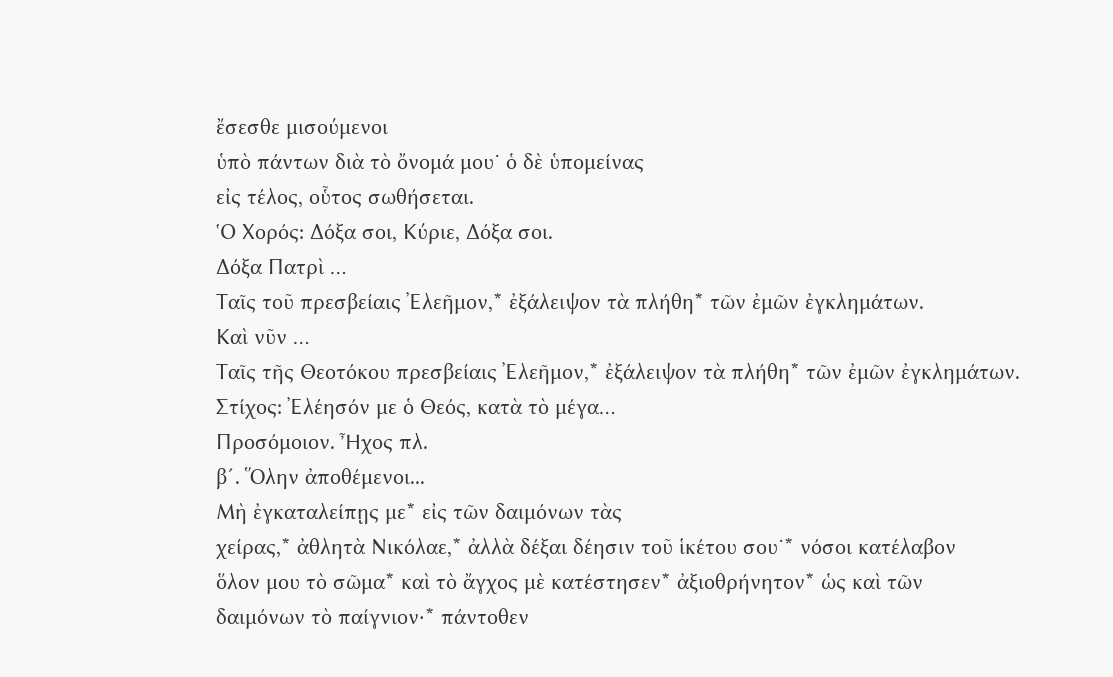ἔσεσθε μισούμενοι
ὑπὸ πάντων διὰ τὸ ὄνομά μου˙ ὁ δὲ ὑπομείνας
εἰς τέλος, οὗτος σωθήσεται.
῾Ο Χορός: Δόξα σοι, Κύριε, Δόξα σοι.
Δόξα Πατρὶ …
Ταῖς τοῦ πρεσβείαις Ἐλεῆμον,* ἐξάλειψον τὰ πλήθη* τῶν ἐμῶν ἐγκλημάτων.
Καὶ νῦν …
Ταῖς τῆς Θεοτόκου πρεσβείαις Ἐλεῆμον,* ἐξάλειψον τὰ πλήθη* τῶν ἐμῶν ἐγκλημάτων.
Στίχος: Ἐλέησόν με ὁ Θεός, κατὰ τὸ μέγα…
Προσόμοιον. Ἦχος πλ.
β´. Ὅλην ἀποθέμενοι...
Μὴ ἐγκαταλείπῃς με* εἰς τῶν δαιμόνων τὰς
χείρας,* ἀθλητὰ Νικόλαε,* ἀλλὰ δέξαι δέησιν τοῦ ἱκέτου σου˙* νόσοι κατέλαβον
ὅλον μου τὸ σῶμα* καὶ τὸ ἄγχος μὲ κατέστησεν* ἀξιοθρήνητον* ὡς καὶ τῶν
δαιμόνων τὸ παίγνιον·* πάντοθεν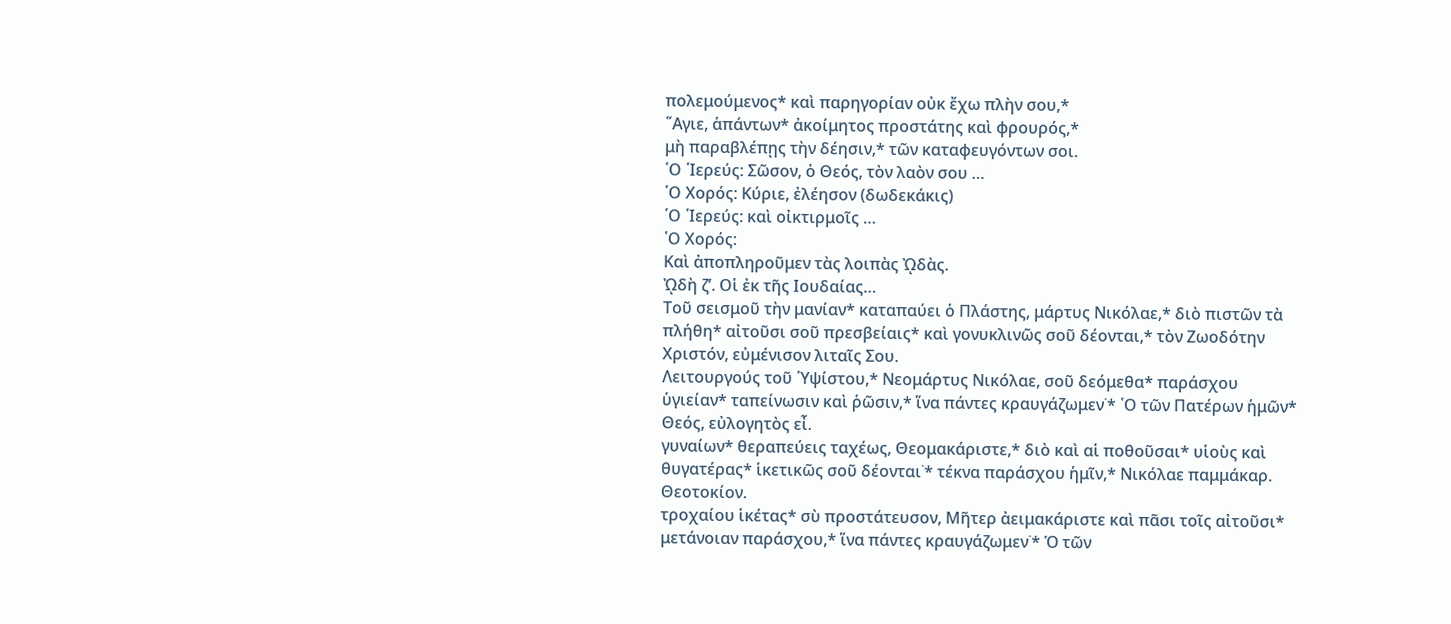πολεμούμενος* καὶ παρηγορίαν οὐκ ἔχω πλὴν σου,*
῞Αγιε, ἁπάντων* ἀκοίμητος προστάτης καὶ φρουρός,*
μὴ παραβλέπῃς τὴν δέησιν,* τῶν καταφευγόντων σοι.
῾Ο ῾Ιερεύς: Σῶσον, ὁ Θεός, τὸν λαὸν σου …
῾Ο Χορός: Κύριε, ἐλέησον (δωδεκάκις)
῾Ο ῾Ιερεύς: καὶ οἰκτιρμοῖς …
῾Ο Χορός:
Καὶ ἀποπληροῦμεν τὰς λοιπὰς ᾨδὰς.
ᾨδὴ ζʹ. Οἱ ἐκ τῆς Ιουδαίας…
Τοῦ σεισμοῦ τὴν μανίαν* καταπαύει ὁ Πλάστης, μάρτυς Νικόλαε,* διὸ πιστῶν τὰ πλήθη* αἰτοῦσι σοῦ πρεσβείαις* καὶ γονυκλινῶς σοῦ δέονται,* τὸν Ζωοδότην Χριστόν, εὐμένισον λιταῖς Σου.
Λειτουργούς τοῦ ῾Υψίστου,* Νεομάρτυς Νικόλαε, σοῦ δεόμεθα* παράσχου ὑγιείαν* ταπείνωσιν καὶ ῥῶσιν,* ἵνα πάντες κραυγάζωμεν˙* ῾Ο τῶν Πατέρων ἡμῶν* Θεός, εὐλογητὸς εἶ.
γυναίων* θεραπεύεις ταχέως, Θεομακάριστε,* διὸ καὶ αἱ ποθοῦσαι* υἱοὺς καὶ θυγατέρας* ἱκετικῶς σοῦ δέονται˙* τέκνα παράσχου ἡμῖν,* Νικόλαε παμμάκαρ.
Θεοτοκίον.
τροχαίου ἱκέτας* σὺ προστάτευσον, Μῆτερ ἀειμακάριστε καὶ πᾶσι τοῖς αἰτοῦσι* μετάνοιαν παράσχου,* ἵνα πάντες κραυγάζωμεν˙* Ὁ τῶν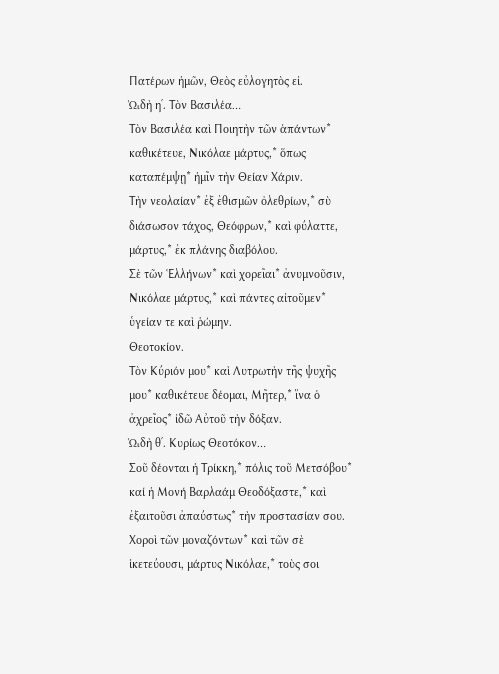Πατέρων ἡμῶν, Θεὸς εὐλογητὸς εἰ.
ᾨδὴ ηʹ. Τὸν Βασιλέα…
Τὸν Βασιλέα καὶ Ποιητὴν τῶν ἁπάντων* καθικέτευε, Νικόλαε μάρτυς,* ὅπως καταπέμψῃ* ἡμῖν τὴν Θείαν Χάριν.
Τὴν νεολαίαν* ἐξ ἐθισμῶν ὀλεθρίων,* σὺ διάσωσον τάχος, Θεόφρων,* καὶ φύλαττε, μάρτυς,* ἐκ πλάνης διαβόλου.
Σὲ τῶν ῾Ελλήνων* καὶ χορεῖαι* ἀνυμνοῦσιν, Νικόλαε μάρτυς,* καὶ πάντες αἰτοῦμεν* ὑγείαν τε καὶ ῥώμην.
Θεοτοκίον.
Τὸν Κύριόν μου* καὶ Λυτρωτὴν τῆς ψυχῆς μου* καθικέτευε δέομαι, Μῆτερ,* ἵνα ὁ ἀχρεῖος* ἰδῶ Αὐτοῦ τὴν δόξαν.
ᾨδὴ θʹ. Κυρίως Θεοτόκον…
Σοῦ δέονται ἡ Τρίκκη,* πόλις τοῦ Μετσόβου* καί ἡ Μονή Βαρλαάμ Θεοδόξαστε,* καὶ ἐξαιτοῦσι ἀπαύστως* τὴν προστασίαν σου.
Χοροὶ τῶν μοναζόντων* καὶ τῶν σὲ ἱκετεύουσι, μάρτυς Νικόλαε,* τοὺς σοι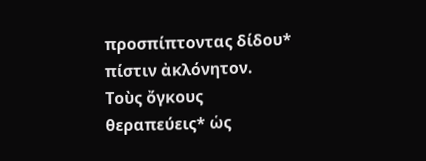προσπίπτοντας δίδου* πίστιν ἀκλόνητον.
Τοὺς ὄγκους θεραπεύεις* ὡς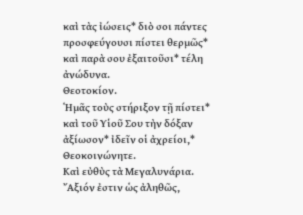καὶ τὰς ἰώσεις* διὸ σοι πάντες προσφεύγουσι πίστει θερμῶς* καὶ παρὰ σου ἐξαιτοῦσι* τέλη ἀνώδυνα.
Θεοτοκίον.
῾Ημᾶς τοὺς στήριξον τῇ πίστει* καὶ τοῦ Υἱοῦ Σου τὴν δόξαν ἀξίωσον* ἰδεῖν οἱ ἀχρείοι,* Θεοκοινώνητε.
Καὶ εὐθὺς τὰ Μεγαλυνάρια.
῎Αξιόν ἐστιν ὡς ἀληθῶς,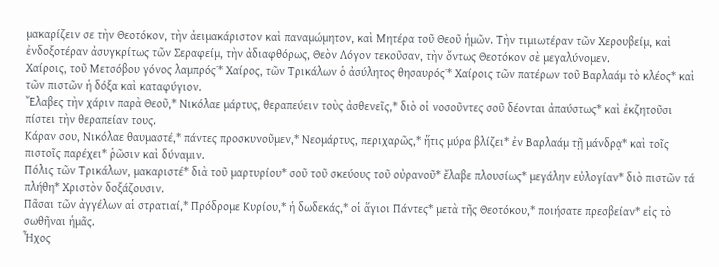μακαρίζειν σε τὴν Θεοτόκον, τὴν ἀειμακάριστον καὶ παναμώμητον, καὶ Μητέρα τοῦ Θεοῦ ἡμῶν. Τὴν τιμιωτέραν τῶν Χερουβείμ, καὶ ἐνδοξοτέραν ἀσυγκρίτως τῶν Σεραφείμ, τὴν ἀδιαφθόρως, Θεὸν Λόγον τεκοῦσαν, τὴν ὄντως Θεοτόκον σὲ μεγαλύνομεν.
Χαίροις, τοῦ Μετσόβου γόνος λαμπρός˙* Χαίρος, τῶν Τρικάλων ὁ ἀσύλητος θησαυρός˙* Χαίροις τῶν πατέρων τοῦ Βαρλαάμ τὸ κλέος* καὶ τῶν πιστῶν ἡ δόξα καὶ καταφύγιον.
῎Ελαβες τὴν χάριν παρὰ Θεοῦ,* Νικόλαε μάρτυς, θεραπεύειν τοὺς ἀσθενεῖς,* διὸ οἱ νοσοῦντες σοῦ δέονται ἀπαύστως* καὶ ἐκζητοῦσι πίστει τὴν θεραπείαν τους.
Κάραν σου, Νικόλαε θαυμαστέ,* πάντες προσκυνοῦμεν,* Νεομάρτυς, περιχαρῶς,* ἥτις μύρα βλίζει* ἐν Βαρλαάμ τῇ μάνδρᾳ* καὶ τοῖς πιστοῖς παρέχει* ῥῶσιν καὶ δύναμιν.
Πόλις τῶν Τρικάλων, μακαριστέ* διὰ τοῦ μαρτυρίου* σοῦ τοῦ σκεύους τοῦ οὐρανοῦ* ἔλαβε πλουσίως* μεγάλην εὐλογίαν* διὸ πιστῶν τά πλήθη* Χριστὸν δοξάζουσιν.
Πᾶσαι τῶν ἀγγέλων αἱ στρατιαί,* Πρόδρομε Κυρίου,* ἡ δωδεκάς,* οἱ ἅγιοι Πάντες* μετὰ τῆς Θεοτόκου,* ποιήσατε πρεσβείαν* εἰς τὸ σωθῆναι ἡμᾶς.
῏Ηχος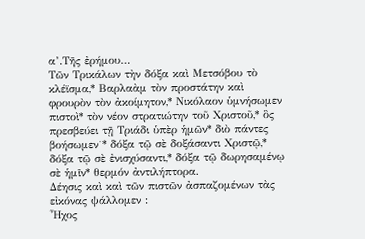α’.Τῆς ἐρήμου…
Τῶν Τρικάλων τὴν δόξα καὶ Μετσόβου τὸ κλέϊσμα,* Βαρλαὰμ τὸν προστάτην καὶ φρουρὸν τὸν ἀκοίμητον,* Νικόλαον ὑμνήσωμεν πιστοὶ* τὸν νέον στρατιώτην τοῦ Χριστοῦ,* ὃς πρεσβεύει τῇ Τριάδι ὑπὲρ ἡμῶν* διὸ πάντες βοήσωμεν˙* δόξα τῷ σὲ δοξάσαντι Χριστῷ,* δόξα τῷ σὲ ἐνισχύσαντι,* δόξα τῷ δωρησαμένῳ σὲ ἡμῖν* θερμόν ἀντιλήπτορα.
Δέησις καὶ καὶ τῶν πιστῶν ἀσπαζομένων τὰς
εἰκόνας ψάλλομεν :
῏Ηχος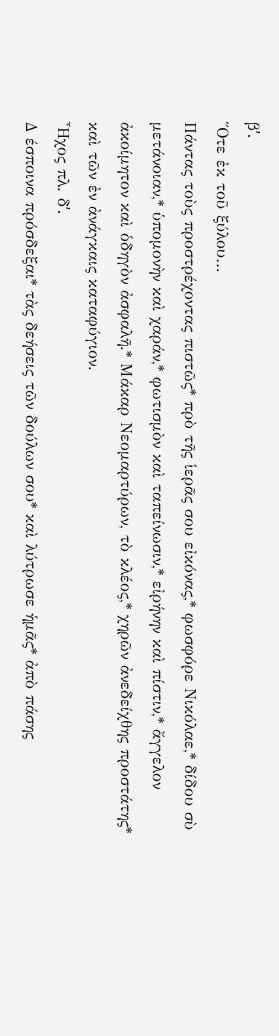βʹ.
῞Οτε ἐκ τοῦ ξύλου…
Πάντας τοὺς προστρέχοντας πιστῶς* πρὸ τῆς ἱερᾶς σου εἰκόνας,* φωσφόρε Νικόλαε,* δίδου σὺ μετάνοιαν,* ὑπομονὴν καὶ χαράν,* φωτισμὸν καὶ ταπείνωσιν,* εἰρήνην καὶ πίστιν,* ἄγγελον ἀκοίμητον καὶ ὁδηγὸν ἀσφαλῆ.* Μάκαρ Νεομαρτύρων, τὸ κλέος,* χηρῶν ἀνεδείχθης προστάτης* καὶ τῶν ἐν ἀνάγκαις καταφύγιον.
῏Ηχος πλ. δʹ.
Δ έσποινα πρόσδεξαι* τὰς δεήσεις τῶν δούλων σου* καὶ λύτρωσε ἡμᾶς* ἀπὸ πάσης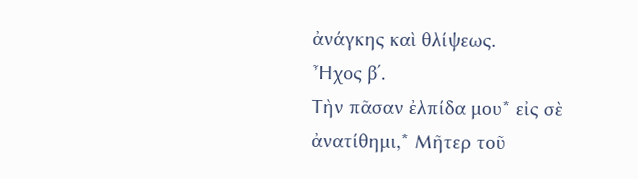ἀνάγκης καὶ θλίψεως.
῏Ηχος βʹ.
Τὴν πᾶσαν ἐλπίδα μου* εἰς σὲ ἀνατίθημι,* Μῆτερ τοῦ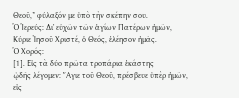Θεοῦ,* φύλαξόν με ὑπὸ τὴν σκέπην σου.
Ὁ Ἱερεύς: Δι᾿ εὐχῶν τῶν ἁγίων Πατέρων ἡμῶν, Κύριε Ἰησοῦ Χριστέ, ὁ Θεός, ἐλέησον ἡμᾶς.
Ὁ Χορός:
[1]. Εἰς τὰ δύο πρῶτα τροπάρια ἑκάστης
ᾠδῆς λέγομεν: ῞Αγιε τοῦ Θεοῦ, πρέσβευε ὑπὲρ ἡμῶν, εἰς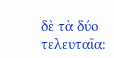δὲ τὰ δύο
τελευταῖα: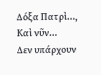Δόξα Πατρὶ…, Καὶ νῦν…
Δεν υπάρχουν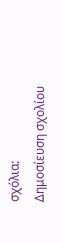σχόλια:
Δημοσίευση σχολίου